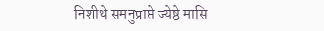निशीथे समनुप्राप्ते ज्येष्ठे मासि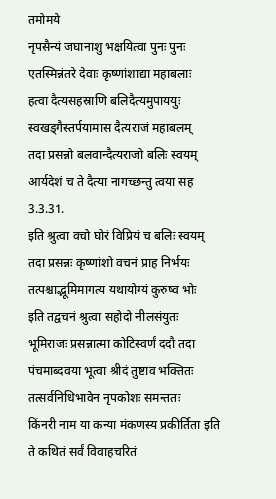तमोमये
नृपसैन्यं जघानाशु भक्षयित्वा पुनः पुनः
एतस्मिन्नंतरे देवाः कृष्णांशाद्या महाबलाः
हत्वा दैत्यसहस्राणि बलिदैत्यमुपाययुः स्वखड्गैस्तर्पयामास दैत्यराजं महाबलम्
तदा प्रसन्नो बलवान्दैत्यराजो बलिः स्वयम्
आर्यदेशं च ते दैत्या नागच्छन्तु त्वया सह 3.3.31.
इति श्रुत्वा वचो घोरं विप्रियं च बलिः स्वयम्
तदा प्रसन्नः कृष्णांशो वचनं प्राह निर्भयः तत्पश्चाद्भूमिमागत्य यथायोग्यं कुरुष्व भोः
इति तद्वचनं श्रुत्वा सहोदो नीलसंयुतः
भूमिराजः प्रसन्नात्मा कोटिस्वर्णं ददौ तदा
पंचमाब्दवया भूत्वा श्रीदं तुष्टाव भक्तितः
तत्सर्वनिधिभावेन नृपकोशः समन्ततः
किंनरी नाम या कन्या मंकणस्य प्रकीर्तिता इति ते कथितं सर्वं विवाहचरितं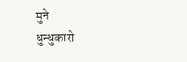मुने
धुन्धुकारो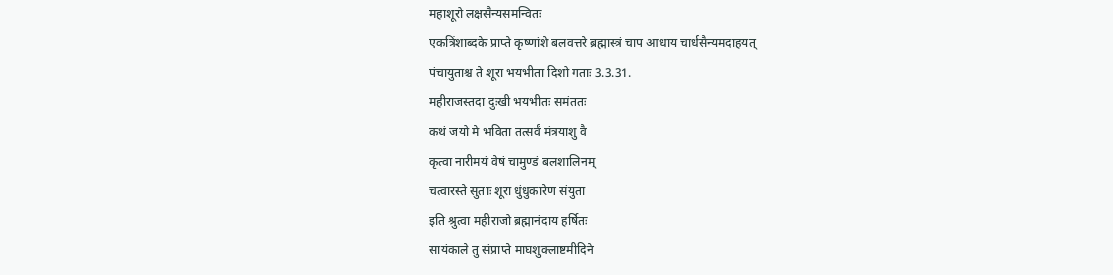महाशूरो लक्षसैन्यसमन्वितः
एकत्रिंशाब्दके प्राप्ते कृष्णांशे बलवत्तरे ब्रह्मास्त्रं चाप आधाय चार्धसैन्यमदाहयत्
पंचायुताश्च ते शूरा भयभीता दिशो गताः 3.3.31.
महीराजस्तदा दुःखी भयभीतः समंततः
कथं जयो मे भविता तत्सर्वं मंत्रयाशु वै
कृत्वा नारीमयं वेषं चामुण्डं बलशालिनम्
चत्वारस्ते सुताः शूरा धुंधुकारेण संयुता
इति श्रुत्वा महीराजो ब्रह्मानंदाय हर्षितः
सायंकाले तु संप्राप्ते माघशुक्लाष्टमीदिने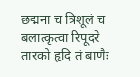छद्मना च त्रिशूलं च बलात्कृत्वा रिपूदरे
तारको हृदि तं बाणैः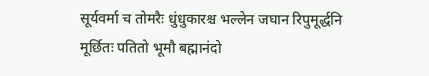सूर्यवर्मा च तोमरैः धुंधुकारश्च भल्लेन जघान रिपुमूर्द्धनि
मूर्छितः पतितो भूमौ बह्मानंदो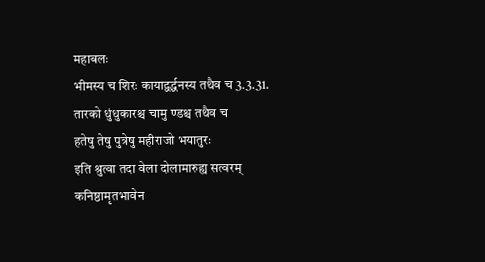महाबलः
भीमस्य च शिरः कायाद्वर्द्धनस्य तथैव च 3.3.31.
तारको धुंधुकारश्च चामु ण्डश्च तथैव च
हतेषु तेषु पुत्रेषु महीराजो भयातुरः
इति श्रुत्वा तदा वेला दोलामारुह्य सत्वरम्
कनिष्ठामृतभावेन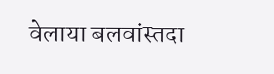वेलाया बलवांस्तदा